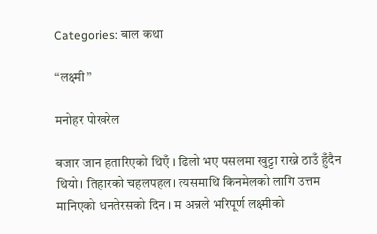Categories: बाल कथा

“लक्ष्मी”

मनोहर पोखरेल

बजार जान हतारिएको थिएँ । ढिलो भए पसलमा खुट्टा राख्ने ठाउँ हुँदैन थियो। तिहारको चहलपहल। त्यसमाथि किनमेलको लागि उत्तम मानिएको धनतेरसको दिन । म अन्नले भरिपूर्ण लक्ष्मीको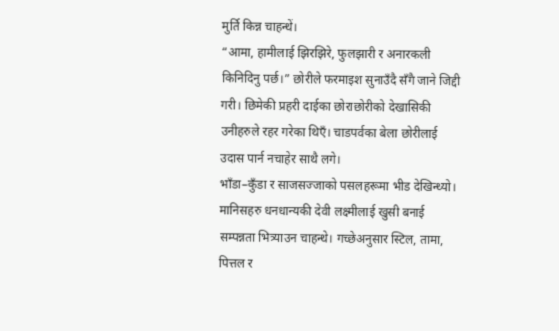मुर्ति किन्न चाहन्थें।
“आमा, हामीलाई झिरझिरे, फुलझारी र अनारकली किनिदिनु पर्छ।” छोरीले फरमाइश सुनाउँदै सँगै जाने जिद्दी गरी। छिमेकी प्रहरी दाईका छोराछोरीको देखासिकी उनीहरुले रहर गरेका थिएँ। चाडपर्वका बेला छोरीलाई उदास पार्न नचाहेर साथै लगे।
भाँडा–कुँडा र साजसज्जाको पसलहरूमा भीड देखिन्थ्यो। मानिसहरु धनधान्यकी देवी लक्ष्मीलाई खुसी बनाई सम्पन्नता भित्र्याउन चाहन्थे। गच्छेअनुसार स्टिल, तामा, पित्तल र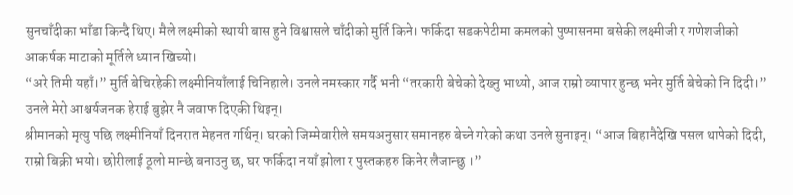सुनचाँदीका भाँडा किन्दै थिए। मैले लक्ष्मीको स्थायी बास हुने विश्वासले चाँदीको मुर्ति किने। फर्किदा सडकपेटीमा कमलको पुष्पासनमा बसेकी लक्ष्मीजी र गणेशजीको आकर्षक माटाको मूर्तिले ध्यान खिच्यो।
“अरे तिमी यहाँ।” मुर्ति बेचिरहेकी लक्ष्मीनियाँलाई चिनिहाले। उनले नमस्कार गर्दै भनी “तरकारी बेचेको देख्नु भाथ्यो, आज राम्रो व्यापार हुन्छ भनेर मुर्ति बेचेको नि दिदी।” उनले मेरो आश्चर्यजनक हेराई बुझेर नै जवाफ दिएकी थिइन्।
श्रीमानको मृत्यु पछि लक्ष्मीनियाँ दिनरात मेहनत गर्थिन्। घरको जिम्मेवारीले समयअनुसार समानहरु बेच्ने गरेको कथा उनले सुनाइन्। “आज बिहानैदेखि पसल थापेको दिदी, राम्रो बिक्री भयो। छोरीलाई ठूलो मान्छे बनाउनु छ, घर फर्किदा नयाँ झोला र पुस्तकहरु किनेर लैजान्छु ।”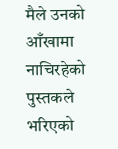मैले उनको आँखामा नाचिरहेको पुस्तकले भरिएको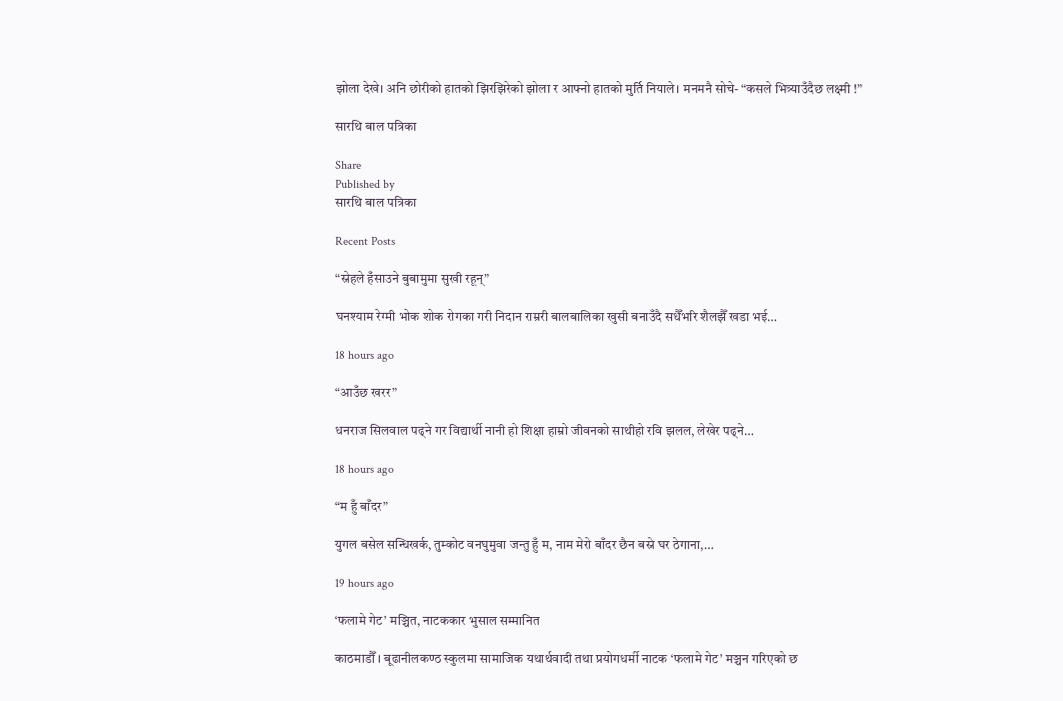झोला देखे। अनि छोरीको हातको झिरझिरेको झोला र आफ्नो हातको मुर्ति नियाले। मनमनै सोचे- “कसले भित्र्याउँदैछ लक्ष्मी !”

सारथि बाल पत्रिका

Share
Published by
सारथि बाल पत्रिका

Recent Posts

“स्नेहले हँसाउने बुबामुमा सुखी रहून्”

घनश्याम रेग्मी भोक शोक रोगका गरी निदान राम्ररी बालबालिका खुसी बनाउँदै सधैँभरि शैलझैँ खडा भई…

18 hours ago

“आउँछ खरर”

धनराज सिलवाल पढ्ने गर विद्यार्थी नानी हो शिक्षा हाम्रो जीवनको साथीहो रवि झलल, लेखेर पढ्ने…

18 hours ago

“म हुँ बाँदर”

युगल बसेल सन्धिखर्क, तुम्कोट वनघुमुवा जन्तु हुँ म, नाम मेरो बाँदर छैन बस्ने घर ठेगाना,…

19 hours ago

‘फलामे गेट’ मञ्चित, नाटककार भुसाल सम्मानित

काठमाडौँ । बूढानीलकण्ठ स्कुलमा सामाजिक यथार्थवादी तथा प्रयोगधर्मी नाटक ‘फलामे गेट’ मञ्चन गरिएको छ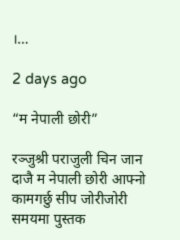।…

2 days ago

“म नेपाली छोरी”

रञ्जुश्री पराजुली चिन जान दाजै म नेपाली छोरी आफ्नो कामगर्छु सीप जोरीजोरी समयमा पुस्तक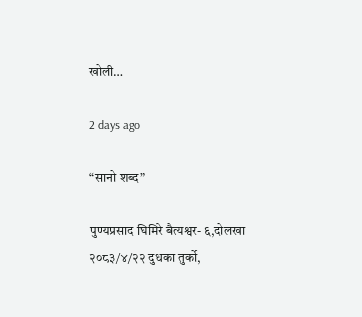खोली…

2 days ago

“सानो शब्द”

पुण्यप्रसाद घिमिरे बैत्यश्वर- ६,दोलखा २०८३/४/२२ दुधका तुर्को,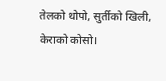तेलको थोपो, सुर्तीको खिली, केराको कोसो।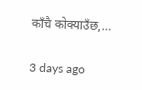काँचै कोक्याउँछ,…

3 days ago